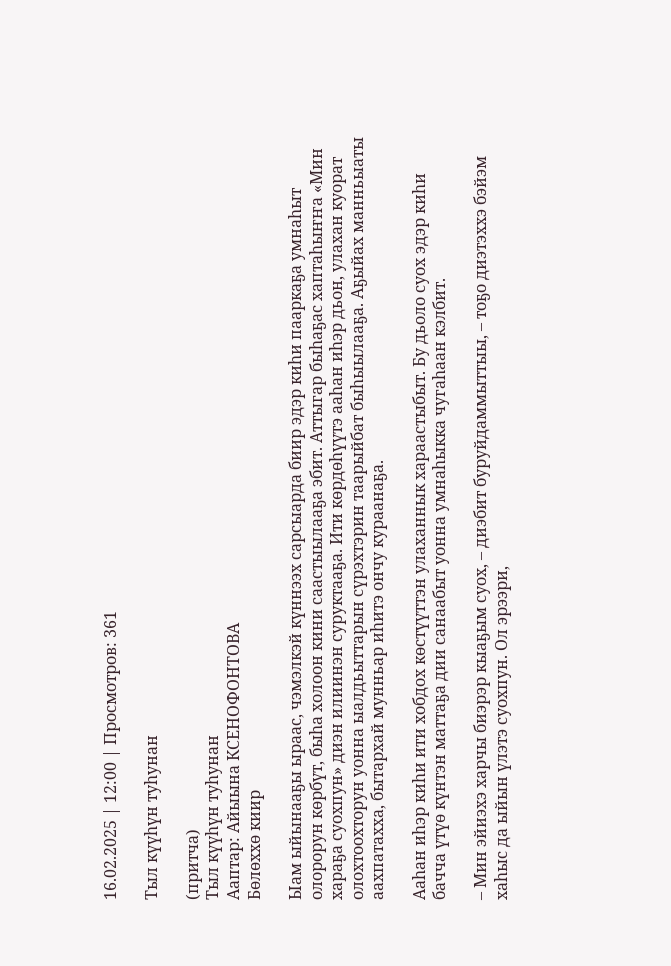16.02.2025 | 12:00 | Просмотров: 361

Тыл күүһүн туһунан

(притча)
Тыл күүһүн туһунан
Ааптар: Айыына КСЕНОФОНТОВА
Бөлөххө киир

Ыам ыйынааҕы ыраас, чэмэлкэй күннээх сарсыарда биир эдэр киһи пааркаҕа умнаһыт олорорун көрбүт, быһа холоон кини саастыылааҕа эбит. Аттыгар быһаҕас хаптаһыҥҥа «Мин хараҕа суохпун» диэн илиинэн суруктааҕа. Ити көрдөһүүтэ ааһан иһэр дьон, улахан куорат олохтоохторун уонна ыалдьыттарын сүрэхтэрин таарыйбат быһыылааҕа. Аҕыйах манньыаты аахпатахха, бытархай мунньар иһитэ ончу кураанаҕа.

Ааһан иһэр киһи ити хобдох көстүүттэн улаханнык хараастыбыт. Бу дьоло суох эдэр киһи бачча үтүө күнтэн маттаҕа дии санаабыт уонна умнаһыкка чугаһаан кэлбит.

– Мин эйиэхэ харчы биэрэр кыаҕым суох, – диэбит буруйдаммыттыы, – тоҕо диэтэххэ бэйэм хаһыс да ыйын үлэтэ суохпун. Ол эрээри,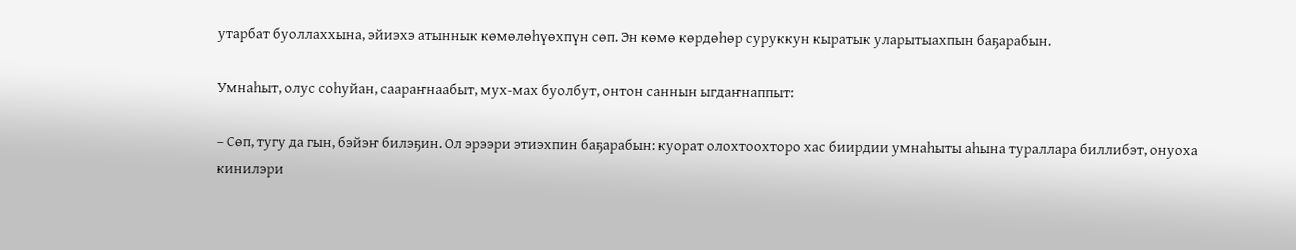утарбат буоллаххына, эйиэхэ атыннык көмөлөһүөхпүн сөп. Эн көмө көрдөһөр суруккун кыратык уларытыахпын баҕарабын.

Умнаһыт, олус соһуйан, саараҥнаабыт, мух-мах буолбут, онтон саннын ыгдаҥнаппыт:

– Сөп, тугу да гын, бэйэҥ билэҕин. Ол эрээри этиэхпин баҕарабын: куорат олохтоохторо хас биирдии умнаһыты аһына тураллара биллибэт, онуоха кинилэри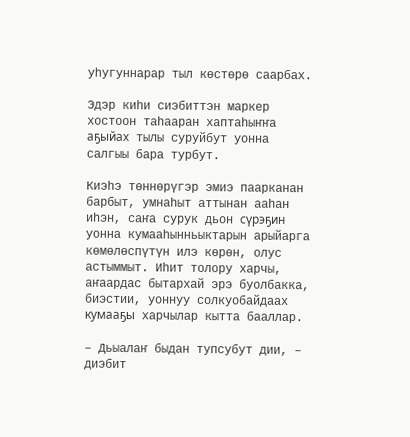уһугуннарар тыл көстөрө саарбах.

Эдэр киһи сиэбиттэн маркер хостоон таһааран хаптаһыҥҥа аҕыйах тылы суруйбут уонна салгыы бара турбут.

Киэһэ төннөрүгэр эмиэ паарканан барбыт, умнаһыт аттынан ааһан иһэн, саҥа сурук дьон сүрэҕин уонна кумааһынньыктарын арыйарга көмөлөспүтүн илэ көрөн, олус астыммыт. Иһит толору харчы, аҥаардас бытархай эрэ буолбакка, биэстии, уоннуу солкуобайдаах кумааҕы харчылар кытта бааллар.

– Дьыалаҥ быдан тупсубут дии, – диэбит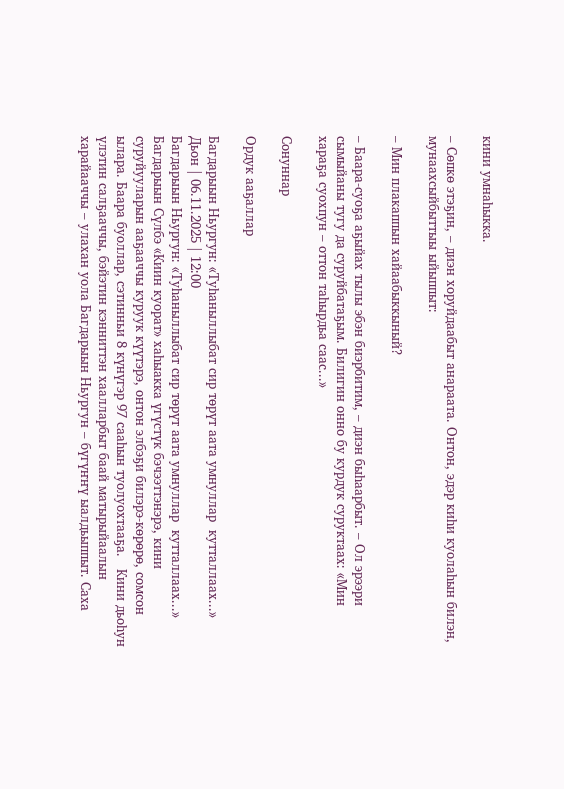кини умнаһыкка.

– Сөпкө этэҕин, – диэн хоруйдаабыт анараата. Онтон, эдэр киһи куолаһын билэн, мунаахсыйбыттыы ыйыппыт:

– Мин плакаппын хайаабыккыный?

– Баара-суоҕа аҕыйах тылы эбэн биэрбитим, – диэн быһаарбыт. – Ол эрээри сымыйаны тугу да суруйбатаҕым. Билигин онно бу курдук суруктаах: «Мин хараҕа суохпун – оттон таһырдьа саас...»

Сонуннар

Ордук ааҕаллар

Багдарыын Ньургун: «Туһаныллыбат сир төрүт аата умнуллар  кутталлаах...»
Дьон | 06.11.2025 | 12:00
Багдарыын Ньургун: «Туһаныллыбат сир төрүт аата умнуллар  кутталлаах...»
Багдарыын Сүлбэ «Киин куорат» хаһыакка үгүстүк бэчээттэнэрэ, кини суруйууларын ааҕааччы куруук күүтэрэ, онтон элбэҕи билэрэ-көрөрө, сомсон ылара. Баара буоллар, сэтинньи 8 күнүгэр 97 сааһын туолуохтааҕа.   Кини дьоһун үлэтин салҕааччы, бэйэтин кэнниттэн хаалларбыт баай матырыйаалын харайааччы – улахан уола Багдарыын Ньургун – бүгүҥҥү ыалдьыппыт. Саха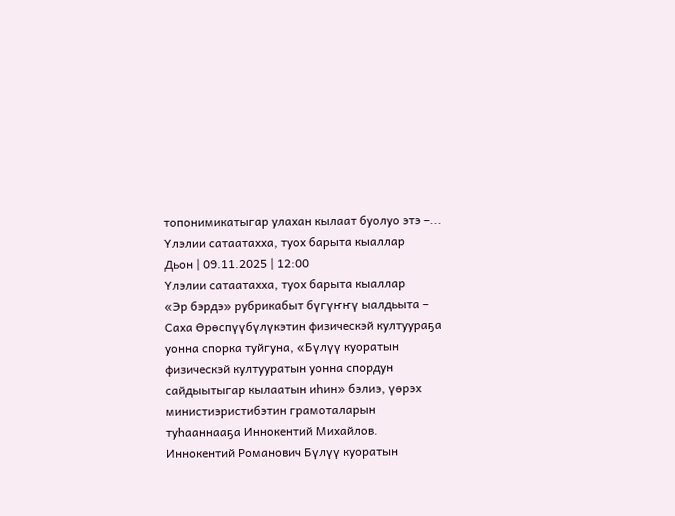топонимикатыгар улахан кылаат буолуо этэ –...
Үлэлии сатаатахха, туох барыта кыаллар
Дьон | 09.11.2025 | 12:00
Үлэлии сатаатахха, туох барыта кыаллар
«Эр бэрдэ» рубрикабыт бүгүҥҥү ыалдьыта – Саха Өрөспүүбүлүкэтин физическэй култуураҕа уонна спорка туйгуна, «Бүлүү куоратын физическэй култууратын уонна спордун сайдыытыгар кылаатын иһин» бэлиэ, үөрэх министиэристибэтин грамоталарын туһааннааҕа Иннокентий Михайлов. Иннокентий Романович Бүлүү куоратын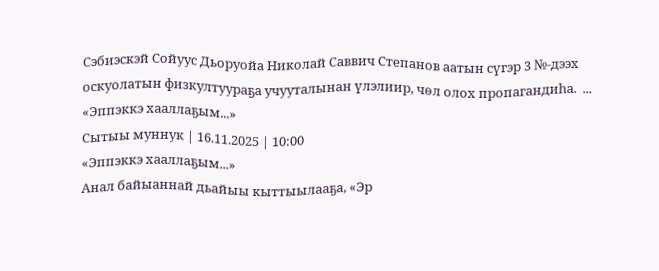Сэбиэскэй Сойуус Дьоруойа Николай Саввич Степанов аатын сүгэр 3 №-дээх оскуолатын физкултуураҕа учууталынан үлэлиир, чөл олох пропагандиһа.  ...
«Эппэккэ хааллаҕым...»
Сытыы муннук | 16.11.2025 | 10:00
«Эппэккэ хааллаҕым...»
Анал байыаннай дьайыы кыттыылааҕа, «Эр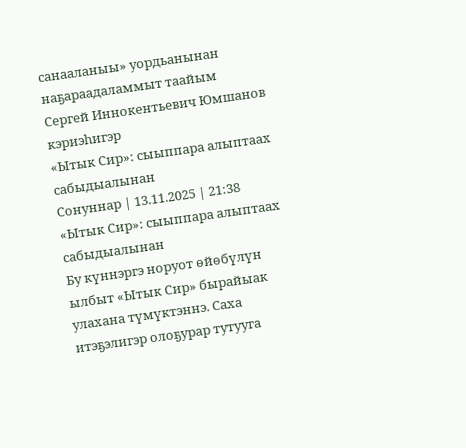санааланыы» уордьанынан наҕараадаламмыт таайым Сергей Иннокентьевич Юмшанов кэриэһигэр
«Ытык Сир»: сыыппара алыптаах сабыдыалынан
Сонуннар | 13.11.2025 | 21:38
«Ытык Сир»: сыыппара алыптаах сабыдыалынан
Бу күннэргэ норуот өйөбүлүн ылбыт «Ытык Сир» бырайыак улахана түмүктэннэ. Саха итэҕэлигэр олоҕурар тутууга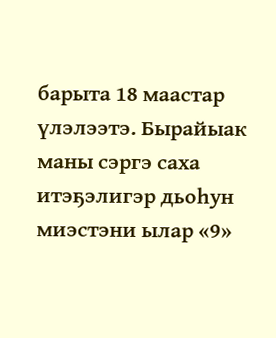барыта 18 маастар үлэлээтэ. Бырайыак маны сэргэ саха итэҕэлигэр дьоһун миэстэни ылар «9»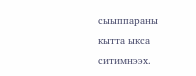сыыппараны кытта ыкса ситимнээх.